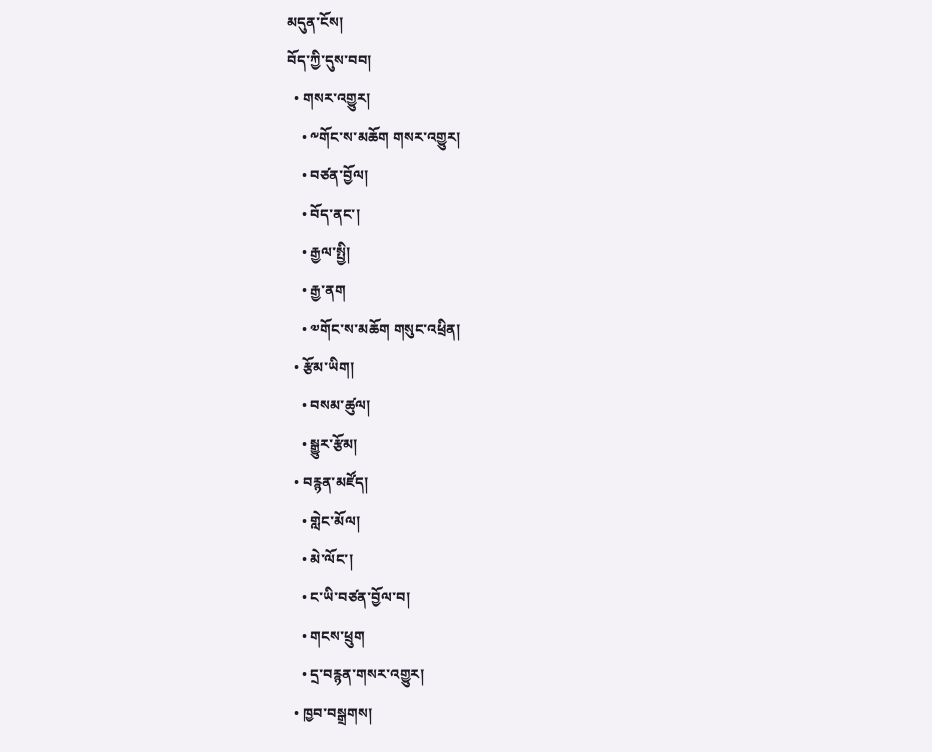མདུན་ངོས།
བོད་ཀྱི་དུས་བབ།
  • གསར་འགྱུར།
    • ༸གོང་ས་མཆོག གསར་འགྱུར།
    • བཙན་བྱོལ།
    • བོད་ནང་།
    • རྒྱལ་སྤྱི།
    • རྒྱ་ནག
    • ༧གོང་ས་མཆོག གསུང་འཕྲིན།
  • རྩོམ་ཡིག།
    • བསམ་ཚུལ།
    • སྒྱུར་རྩོམ།
  • བརྙན་མཛོད།
    • གླེང་མོལ།
    • མེ་ལོང་།
    • ང་ཡི་བཙན་བྱོལ་བ།
    • གངས་ཕྲུག
    • དྲ་བརྙན་གསར་འགྱུར།
  • ཁྱབ་བསྒྲགས།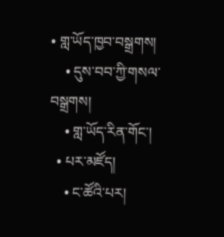• གླ་ཡོད་ཁྱབ་བསྒྲགས།
    • དུས་བབ་ཀྱི་གསལ་བསྒྲགས།
    • གླ་ཡོད་རིན་གོང་།
  • པར་མཛོད།
    • ང་ཚོའི་པར།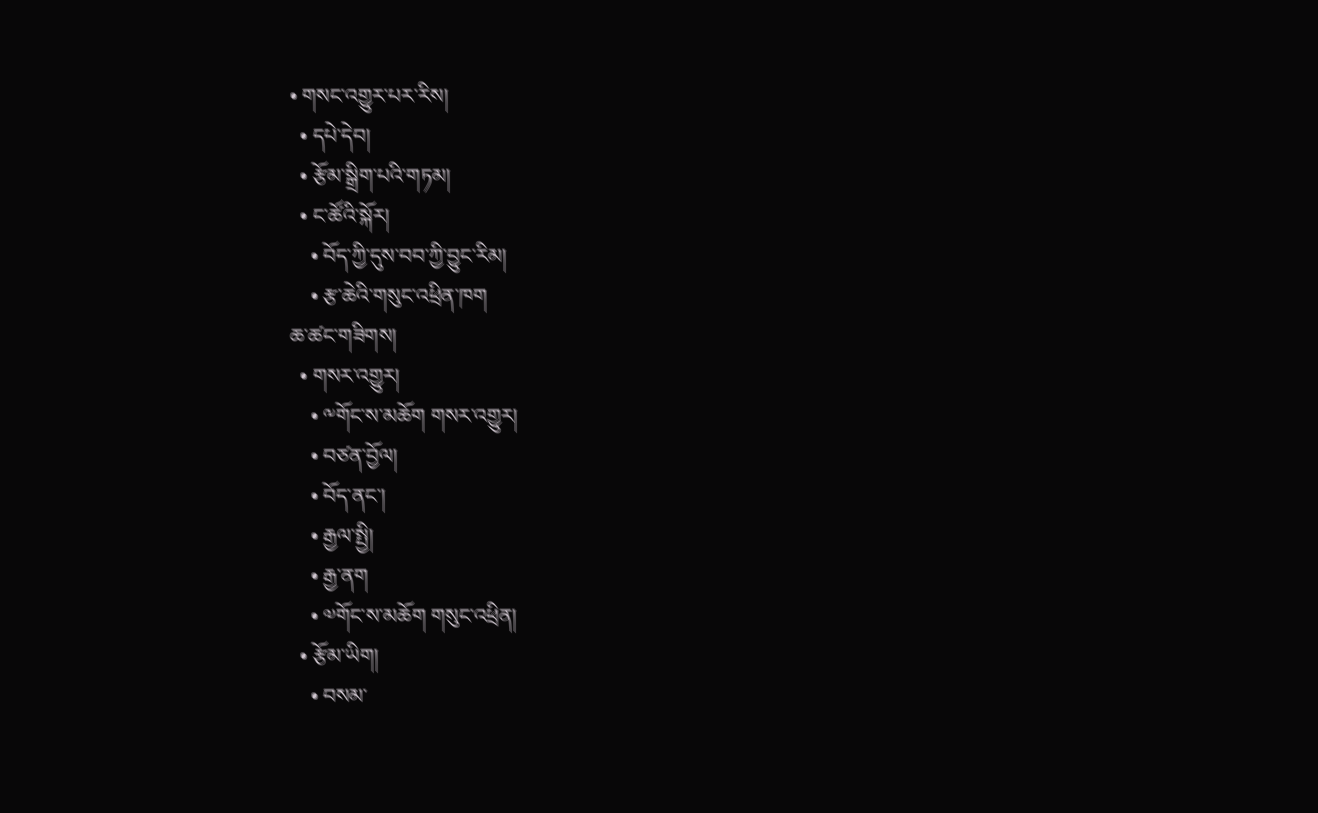• གསང་འགྱུར་པར་རིས།
  • དཔེ་དེབ།
  • རྩོམ་སྒྲིག་པའི་གཏམ།
  • ང་ཚོའི་སྐོར།
    • བོད་ཀྱི་དུས་བབ་ཀྱི་བྱུང་རིམ།
    • རྩ་ཆེའི་གསུང་འཕྲིན་ཁག
ཆ་ཚང་གཟིགས།
  • གསར་འགྱུར།
    • ༸གོང་ས་མཆོག གསར་འགྱུར།
    • བཙན་བྱོལ།
    • བོད་ནང་།
    • རྒྱལ་སྤྱི།
    • རྒྱ་ནག
    • ༧གོང་ས་མཆོག གསུང་འཕྲིན།
  • རྩོམ་ཡིག།
    • བསམ་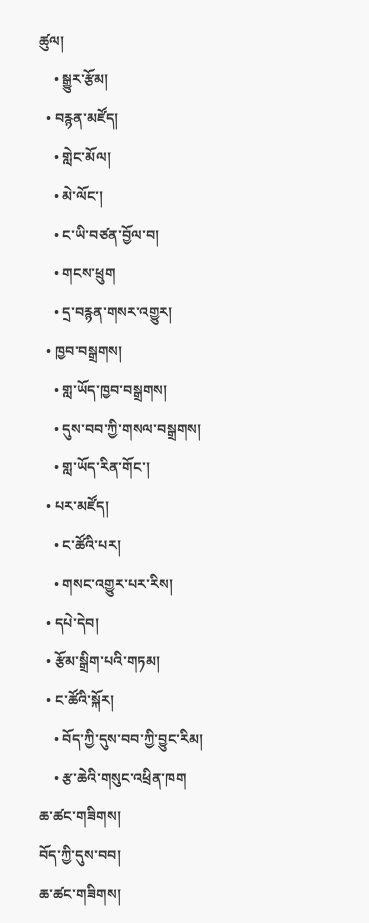ཚུལ།
    • སྒྱུར་རྩོམ།
  • བརྙན་མཛོད།
    • གླེང་མོལ།
    • མེ་ལོང་།
    • ང་ཡི་བཙན་བྱོལ་བ།
    • གངས་ཕྲུག
    • དྲ་བརྙན་གསར་འགྱུར།
  • ཁྱབ་བསྒྲགས།
    • གླ་ཡོད་ཁྱབ་བསྒྲགས།
    • དུས་བབ་ཀྱི་གསལ་བསྒྲགས།
    • གླ་ཡོད་རིན་གོང་།
  • པར་མཛོད།
    • ང་ཚོའི་པར།
    • གསང་འགྱུར་པར་རིས།
  • དཔེ་དེབ།
  • རྩོམ་སྒྲིག་པའི་གཏམ།
  • ང་ཚོའི་སྐོར།
    • བོད་ཀྱི་དུས་བབ་ཀྱི་བྱུང་རིམ།
    • རྩ་ཆེའི་གསུང་འཕྲིན་ཁག
ཆ་ཚང་གཟིགས།
བོད་ཀྱི་དུས་བབ།
ཆ་ཚང་གཟིགས།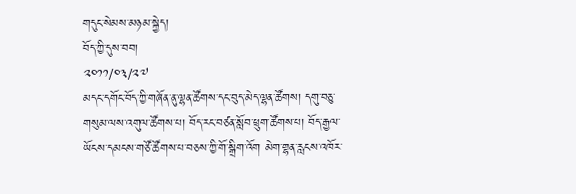གདུང་སེམས་མཉམ་སྐྱེད།
བོད་ཀྱི་དུས་བབ།
༢༠༡༡/༠༣/༢༧
མདང་དགོང་བོད་ཀྱི་གཞོན་ནུ་ལྷན་ཚོགས་དང་བུད་མེད་ལྷན་ཚོགས། དགུ་བཅུ་གསུམ་ལས་འགུལ་ཚོགས་པ། བོད་རང་བཙན་སློབ་ཕྲུག་ཚོགས་པ། བོད་རྒྱལ་ཡོངས་དམངས་གཙོ་ཚོགས་པ་བཅས་ཀྱི་གོ་སྒྲིག་འོག མེག་གྷན་རླངས་འཁོར་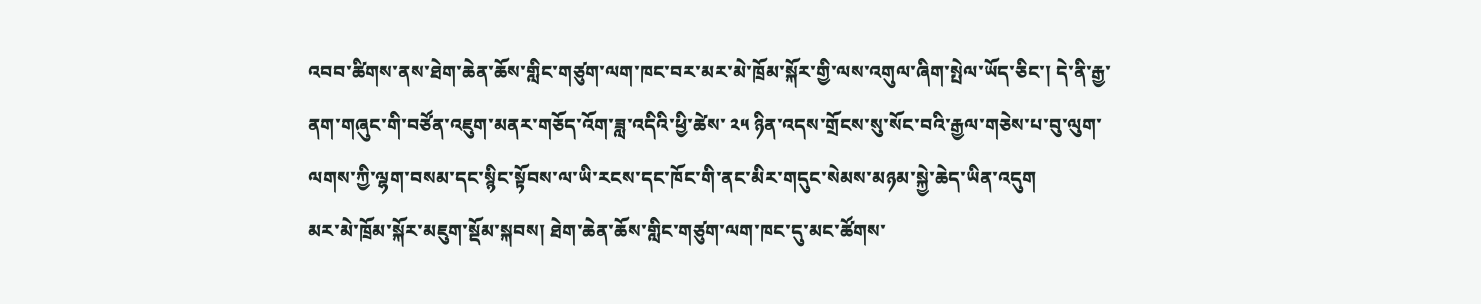འབབ་ཚིགས་ནས་ཐེག་ཆེན་ཆོས་གླིང་གཙུག་ལག་ཁང་བར་མར་མེ་ཁྲོམ་སྐོར་གྱི་ལས་འགུལ་ཞིག་སྤེལ་ཡོད་ཅིང་། དེ་ནི་རྒྱ་ནག་གཞུང་གི་བཙོན་འཇུག་མནར་གཅོད་འོག་ཟླ་འདིའི་ཕྱི་ཚེས་ ༢༥ ཉིན་འདས་གྲོངས་སུ་སོང་བའི་རྒྱལ་གཅེས་པ་བུ་ལུག་ལགས་ཀྱི་ལྷག་བསམ་དང་སྙིང་སྟོབས་ལ་ཡི་རངས་དང་ཁོང་གི་ནང་མིར་གདུང་སེམས་མཉམ་སྐྱེ་ཆེད་ཡིན་འདུག
མར་མེ་ཁྲོམ་སྐོར་མཇུག་སྡོམ་སྐབས། ཐེག་ཆེན་ཆོས་གླིང་གཙུག་ལག་ཁང་དུ་མང་ཚོགས་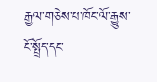རྒྱལ་གཅེས་པ་ཁོང་ལོ་རྒྱུས་ངོ་སྤྲོད་དང་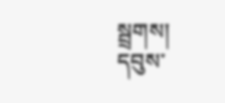སྦྲགས། དབུས་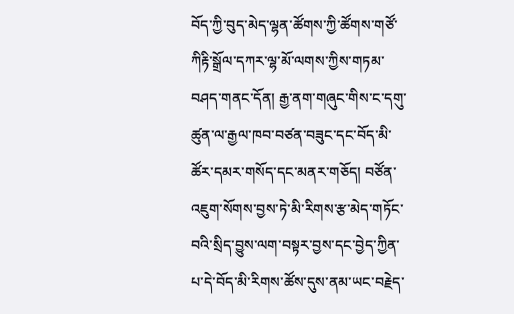བོད་ཀྱི་བུད་མེད་ལྷན་ཚོགས་ཀྱི་ཚོགས་གཙོ་ཀིརྟི་སྒྲོལ་དཀར་ལྷ་མོ་ལགས་ཀྱིས་གཏམ་བཤད་གནང་དོན། རྒྱ་ནག་གཞུང་གིས་ང་དགུ་ཚུན་ལ་རྒྱལ་ཁབ་བཙན་བཟུང་དང་བོད་མི་ཚོར་དམར་གསོད་དང་མནར་གཅོད། བཙོན་འཇུག་སོགས་བྱས་ཏེ་མི་རིགས་རྩ་མེད་གཏོང་བའི་སྲིད་བྱུས་ལག་བསྟར་བྱས་དང་བྱེད་ཀྱིན་པ་དེ་བོད་མི་རིགས་ཚོས་དུས་ནམ་ཡང་བརྗེད་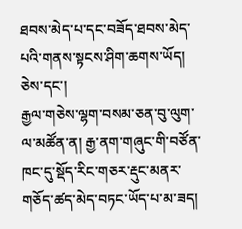ཐབས་མེད་པ་དང་བཟོད་ཐབས་མེད་པའི་གནས་སྟངས་ཤིག་ཆགས་ཡོད། ཅེས་དང་།
རྒྱལ་གཅེས་ལྷག་བསམ་ཅན་བུ་ལུག་ལ་མཚོན་ན། རྒྱ་ནག་གཞུང་གི་བཙོན་ཁང་དུ་སྡོད་རིང་གཅར་རྡུང་མནར་གཅོད་ཚད་མེད་བཏང་ཡོད་པ་མ་ཟད།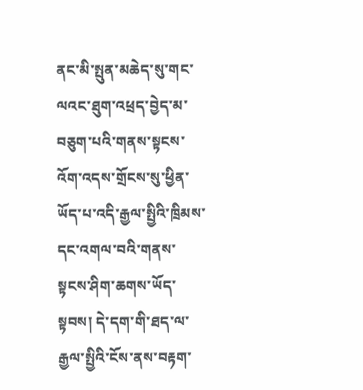ནང་མི་སྤུན་མཆེད་སུ་གང་ལའང་ཐུག་འཕྲད་བྱེད་མ་བཅུག་པའི་གནས་སྟངས་འོག་འདས་གྲོངས་སུ་ཕྱིན་ཡོད་པ་འདི་རྒྱལ་སྤྱིའི་ཁྲིམས་དང་འགལ་བའི་གནས་སྟངས་ཤིག་ཆགས་ཡོད་སྟབས། དེ་དག་གི་ཐད་ལ་རྒྱལ་སྤྱིའི་ངོས་ནས་བརྟག་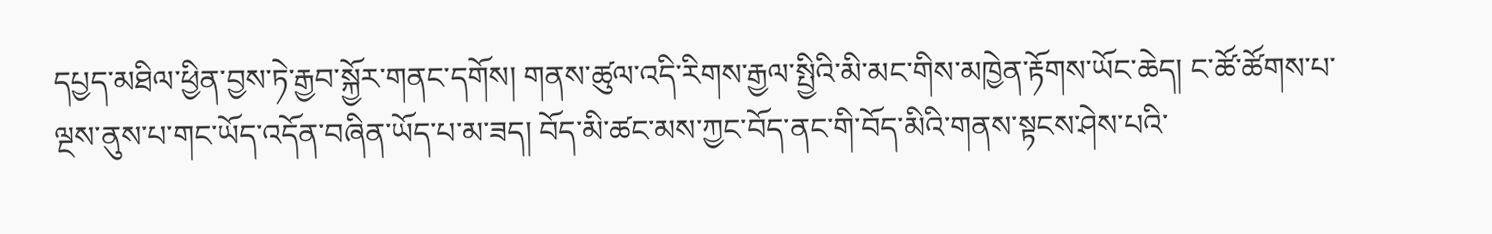དཔྱད་མཐིལ་ཕྱིན་བྱས་ཏེ་རྒྱབ་སྐྱོར་གནང་དགོས། གནས་ཚུལ་འདི་རིགས་རྒྱལ་སྤྱིའི་མི་མང་གིས་མཁྱེན་རྟོགས་ཡོང་ཆེད། ང་ཚོ་ཚོགས་པ་ལྔས་ནུས་པ་གང་ཡོད་འདོན་བཞིན་ཡོད་པ་མ་ཟད། བོད་མི་ཚང་མས་ཀྱང་བོད་ནང་གི་བོད་མིའི་གནས་སྟངས་ཤེས་པའི་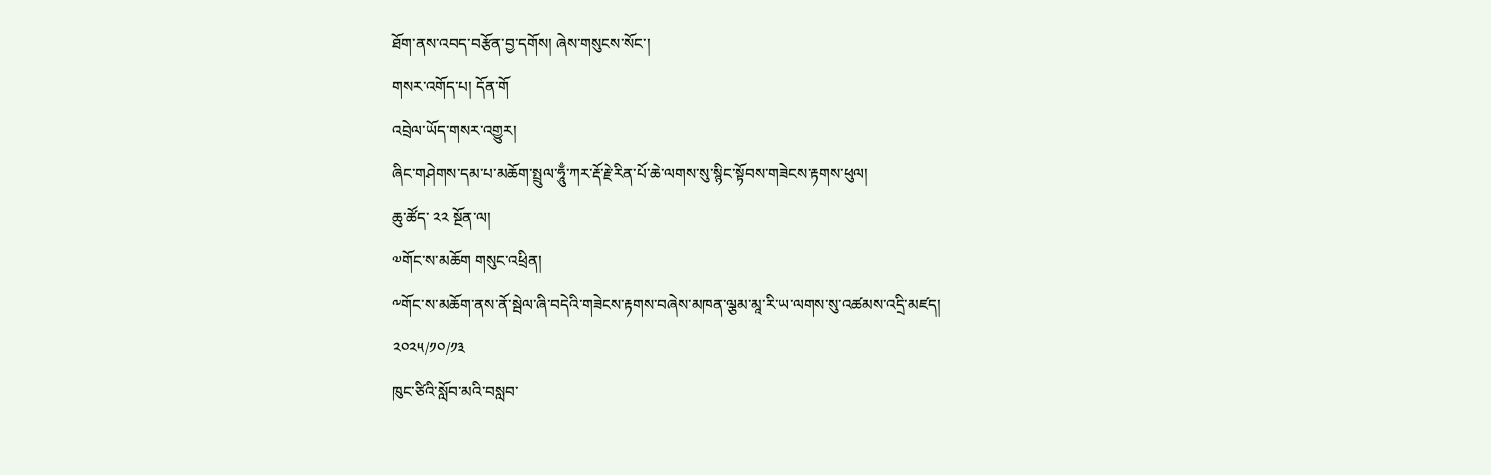ཐོག་ནས་འབད་བརྩོན་བྱ་དགོས། ཞེས་གསུངས་སོང་།
གསར་འགོད་པ། དོན་གོ
འབྲེལ་ཡོད་གསར་འགྱུར།
ཞིང་གཤེགས་དམ་པ་མཆོག་སྤྲུལ་ཧཱུྃ་ཀར་རྡོ་རྗེ་རིན་པོ་ཆེ་ལགས་སུ་སྙིང་སྟོབས་གཟེངས་རྟགས་ཕུལ།
ཆུ་ཚོད་ ༢༢ སྔོན་ལ།
༧གོང་ས་མཆོག གསུང་འཕྲིན།
༸གོང་ས་མཆོག་ནས་ནོ་སྦེལ་ཞི་བདེའི་གཟེངས་རྟགས་བཞེས་མཁན་ལྕམ་མཱ་རི་ཡ་ལགས་སུ་འཚམས་འདྲི་མཛད།
༢༠༢༥/༡༠/༡༣
ཁུང་ཙིའི་སློབ་མའི་བསླབ་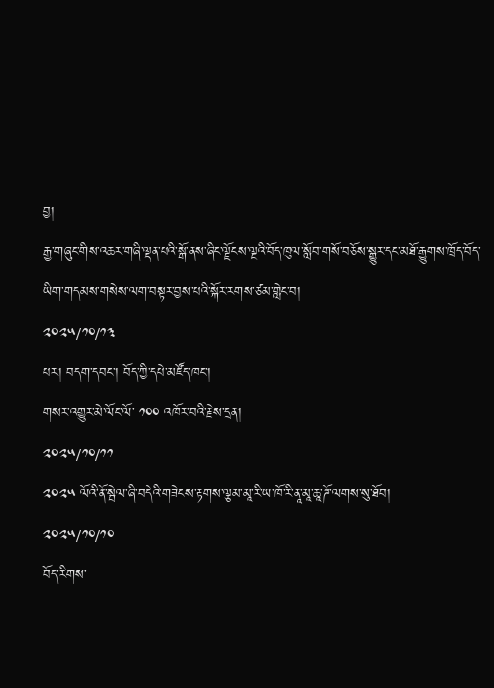བྱ།
རྒྱ་གཞུང་གིས་འཆར་གཞི་ལྡན་པའི་སྒོ་ནས་ཞིང་ལྗོངས་ལྔའི་བོད་ཁུལ་སློབ་གསོ་བཅོས་སྒྱུར་དང་མཐོ་རྒྱུགས་ཁྲོད་བོད་ཡིག་གདམས་གསེས་ལག་བསྟར་བྱས་པའི་སྐོར་རགས་ཙམ་གླེང་བ།
༢༠༢༥/༡༠/༡༣
པར། བདག་དབང་། བོད་ཀྱི་དཔེ་མཛོད་ཁང་།
གསར་འགྱུར་མེ་ལོང་ལོ་ ༡༠༠ འཁོར་བའི་རྗེས་དྲན།
༢༠༢༥/༡༠/༡༡
༢༠༢༥ ལོའི་ནོ་སྦེལ་ཞི་བདེའི་གཟེངས་རྟགས་ལྕམ་མཱ་རི་ཡ་ཁོ་རི་ནཱ་མཱ་ཆཱ་ཌོ་ལགས་སུ་ཐོབ།
༢༠༢༥/༡༠/༡༠
བོད་རིགས་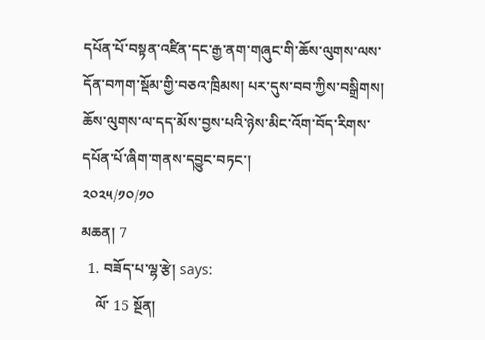དཔོན་པོ་བསྟན་འཛིན་དང་རྒྱ་ནག་གཞུང་གི་ཆོས་ལུགས་ལས་དོན་བཀག་སྡོམ་གྱི་བཅའ་ཁྲིམས། པར་དུས་བབ་ཀྱིས་བསྒྲིགས།
ཆོས་ལུགས་ལ་དད་མོས་བྱས་པའི་ཉེས་མིང་འོག་བོད་རིགས་དཔོན་པོ་ཞིག་གནས་དབྱུང་བཏང་།
༢༠༢༥/༡༠/༡༠
མཆན། 7
  1. བཟོད་པ་ལྷ་རྩེ། says:
    ལོ་ 15 སྔོན།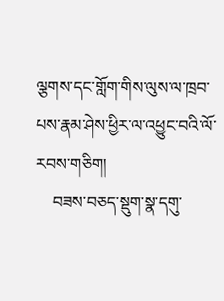ལྕགས་དང་གློག་གིས་ལུས་ལ་ཁྲབ་པས་རྣམ་ཤེས་ཕྱིར་ལ་འཕྱུང་བའི་ལོ་རབས་གཅིག།
    བཟས་བཅད་སྡུག་སྣ་དགུ་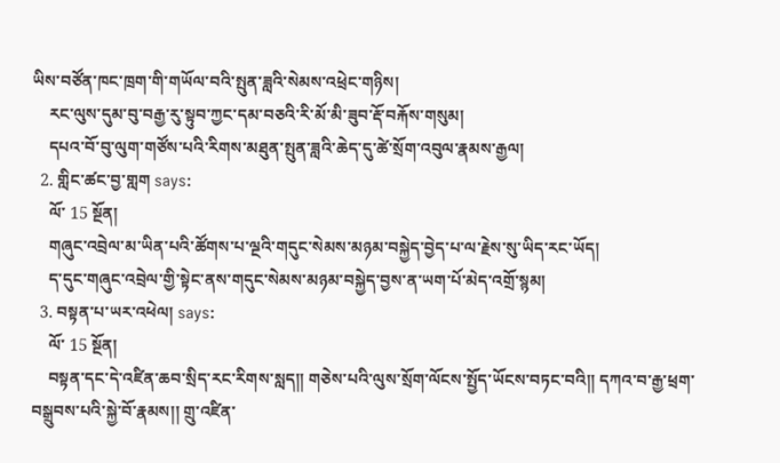ཡིས་བཙོན་ཁང་ཁྲག་གི་གཡོལ་བའི་སྤུན་ཟླའི་སེམས་འཕྲེང་གཉིས།
    རང་ལུས་དུམ་བུ་བརྒྱ་རུ་སྟུབ་ཀྱང་དམ་བཅའི་རི་མོ་མི་ཟུབ་རྡོ་བརྐོས་གསུམ།
    དཔའ་བོ་བུ་ལུག་གཙོས་པའི་རིགས་མཐུན་སྤུན་ཟླའི་ཆེད་དུ་ཚེ་སྲོག་འབུལ་རྣམས་རྒྱལ།
  2. གླིང་ཚང་བྱ་གླག says:
    ལོ་ 15 སྔོན།
    གཞུང་འབྲེལ་མ་ཡིན་པའི་ཚོགས་པ་ལྔའི་གདུང་སེམས་མཉམ་བསྐྱེད་བྱེད་པ་ལ་རྗེས་སུ་ཡིད་རང་ཡོད།
    ད་དུང་གཞུང་འབྲེལ་གྱི་སྟེང་ནས་གདུང་སེམས་མཉམ་བསྐྱེད་བྱས་ན་ཡག་པོ་མེད་འགྲོ་སྙམ།
  3. བསྟན་པ་ཡར་འཕེལ། says:
    ལོ་ 15 སྔོན།
    བསྟན་དང་དེ་འཛིན་ཆབ་སྲིད་རང་རིགས་སླད།། གཅེས་པའི་ལུས་སྲོག་ལོངས་སྤྱོད་ཡོངས་བཏང་བའི།། དཀའ་བ་རྒྱ་ཕྲག་བསྒྲུབས་པའི་སྐྱེ་བོ་རྣམས།། གྲུ་འཛིན་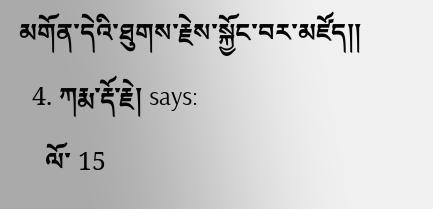མགོན་དེའི་ཐུགས་རྗེས་སྐྱོང་བར་མཛོད།།
  4. ཀརྨ་རྡོ་རྗེ། says:
    ལོ་ 15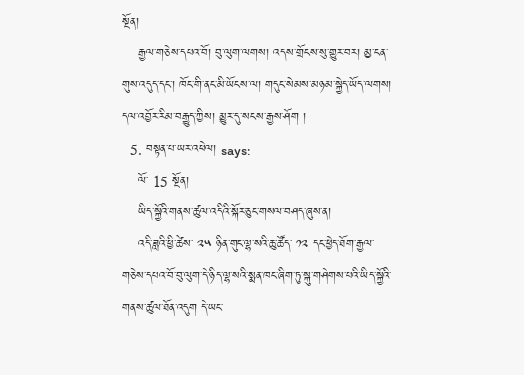སྔོན།
    རྒྱལ་གཅེས་དཔའ་བོ། བུ་ལུག་ལགས། འདས་གྲོངས་སུ་གྱུར་བར། མྱ་ངན་གུས་འདུད་དང་། ཁོང་གི་ནང་མི་ཡོངས་ལ། གདུང་སེམས་མཉམ་སྐྱེད་ཡོད་ལགས། དལ་འབྱོར་རིམ་བརྒྱུད་ཀྱིས། མྱུར་དུ་སངས་རྒྱས་ཤོག །
  5. བསྟན་པ་ཡར་འཕེལ། says:
    ལོ་ 15 སྔོན།
    ཡིད་སྐྱོའི་གནས་ཚུལ་འདིའི་སྐོར་ཅུང་གསལ་བཤད་ཞུས་ན།
    འདི་ཟླའི་ཕྱི་ཚེས་ ༢༥ ཉིན་གུང་ལྷ་སའི་ཆུ་ཚོད་ ༡༢ དང་ཕྱེད་ཐོག་རྒྱལ་གཅེས་དཔའ་བོ་བུ་ལུག་དེ་ཉིད་ལྷ་སའི་སྨན་ཁང་ཞིག་ཏུ་སྐུ་གཤེགས་པའི་ཡིད་སྐྱོའི་གནས་ཚུལ་ཐོན་འདུག དེ་ཡང་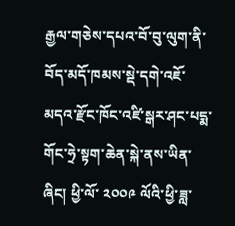རྒྱལ་གཅེས་དཔའ་བོ་བུ་ལུག་ནི་བོད་མདོ་ཁམས་སྡེ་དགེ་འཇོ་མདའ་རྫོང་ཁོང་འཛི་སྒར་ཤང་པདྨ་གོང་ཧྲེ་སྟག་ཆེན་སྐེ་ནས་ཡིན་ཞིང། ཕྱི་ལོ་ ༢༠༠༩ ལོའི་ཕྱི་ཟླ་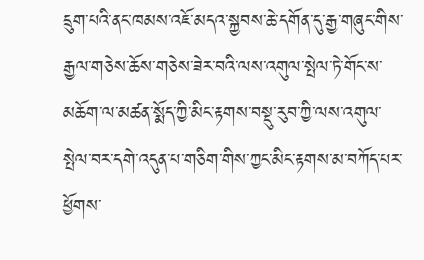དྲུག་པའི་ནང་ཁམས་འཇོ་མདའ་སྐྱབས་ཆེ་དགོན་དུ་རྒྱ་གཞུང་གིས་རྒྱལ་གཅེས་ཆོས་གཅེས་ཟེར་བའི་ལས་འགུལ་སྤེལ་ཏེ་གོང་ས་མཆོག་ལ་མཚན་སྨོད་ཀྱི་མིང་རྟགས་བསྡུ་རུབ་ཀྱི་ལས་འགུལ་སྤེལ་བར་དགེ་འདུན་པ་གཅིག་གིས་ཀྱང་མིང་རྟགས་མ་བཀོད་པར་ཕྱོགས་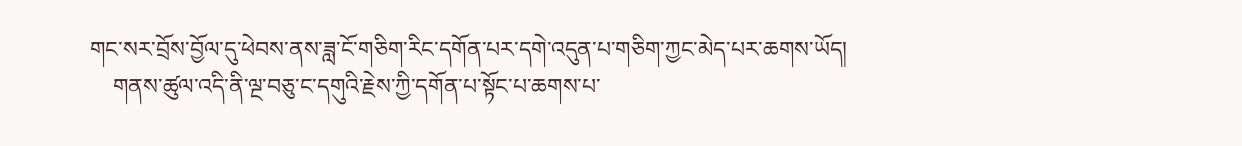གང་སར་བྲོས་བྱོལ་དུ་ཕེབས་ནས་ཟླ་ངོ་གཅིག་རིང་དགོན་པར་དགེ་འདུན་པ་གཅིག་ཀྱང་མེད་པར་ཆགས་ཡོད།
    གནས་ཚུལ་འདི་ནི་ལྔ་བཅུ་ང་དགུའི་རྗེས་ཀྱི་དགོན་པ་སྟོང་པ་ཆགས་པ་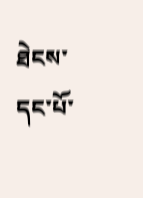ཐེངས་དང་པོ་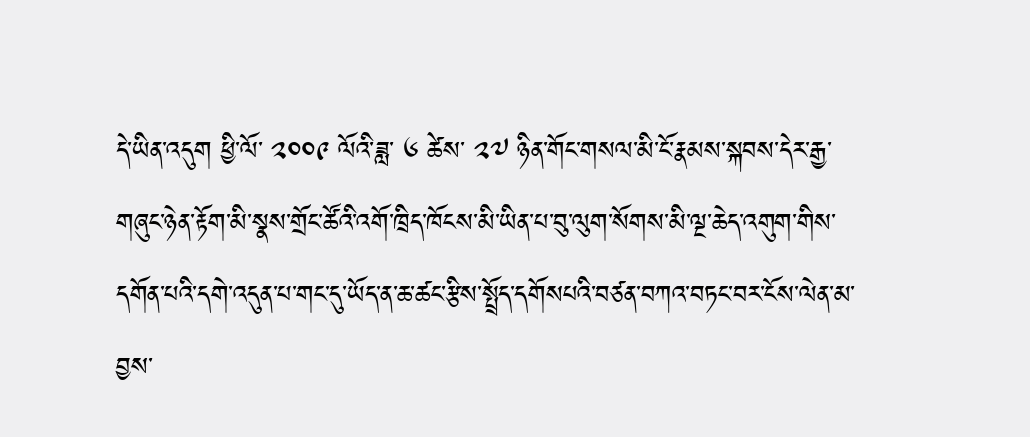དེ་ཡིན་འདུག ཕྱི་ལོ་ ༢༠༠༩ ལོའི་ཟླ་ ༦ ཚེས་ ༢༧ ཉིན་གོང་གསལ་མི་ངོ་རྣམས་སྐབས་དེར་རྒྱ་གཞུང་ཉེན་རྟོག་མི་སྣས་གྲོང་ཚོའི་འགོ་ཁྲིད་ཁོངས་མི་ཡིན་པ་བུ་ལུག་སོགས་མི་ལྔ་ཆེད་འགུག་གིས་དགོན་པའི་དགེ་འདུན་པ་གང་དུ་ཡོད་ན་ཆ་ཚང་རྩིས་སྤྲོད་དགོསཔའི་བཙན་བཀའ་བཏང་བར་ངོས་ལེན་མ་བྱས་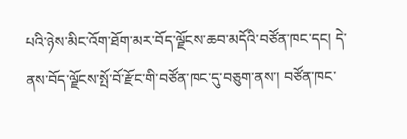པའི་ཉེས་མིང་འོག་ཐོག་མར་བོད་ལྗོངས་ཆབ་མདོའི་བཙོན་ཁང་དང། དེ་ནས་བོད་ལྗོངས་སྤོ་བོ་རྫོང་གི་བཙོན་ཁང་དུ་བཅུག་ནས་། བཙོན་ཁང་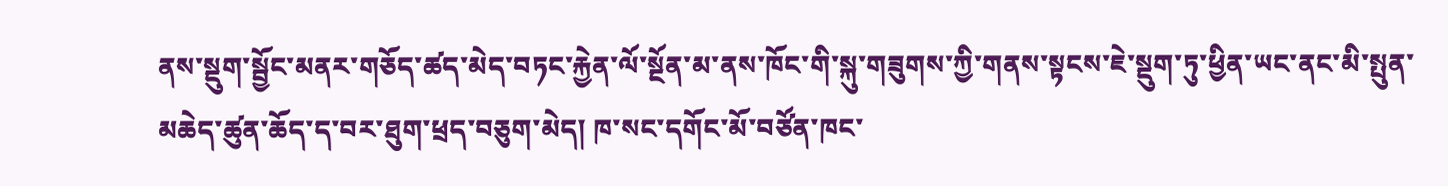ནས་སྡུག་སྦྱོང་མནར་གཅོད་ཚད་མེད་བཏང་རྐྱེན་ལོ་སྔོན་མ་ནས་ཁོང་གི་སྐུ་གཟུགས་ཀྱི་གནས་སྟངས་ཇེ་སྡུག་ཏུ་ཕྱིན་ཡང་ནང་མི་སྤུན་མཆེད་ཚུན་ཆོད་ད་བར་ཐུག་ཕྲད་བཅུག་མེད། ཁ་སང་དགོང་མོ་བཙོན་ཁང་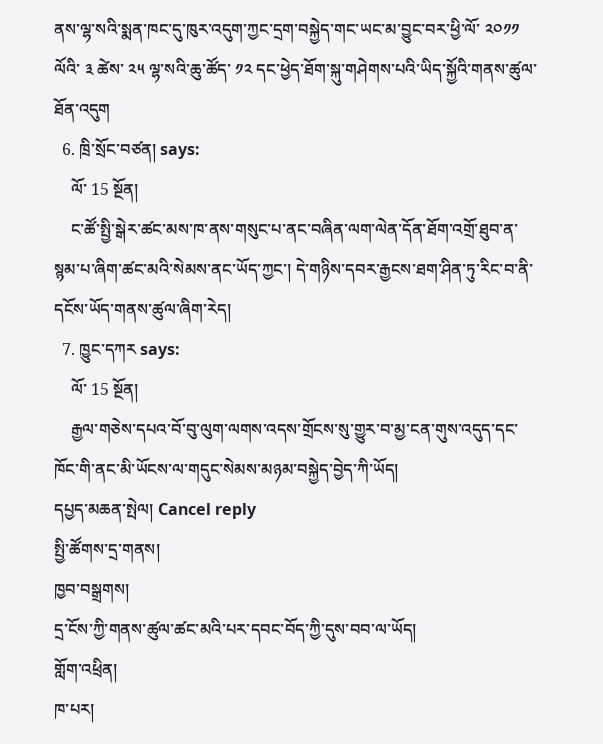ནས་ལྷ་སའི་སྨན་ཁང་དུ་ཁུར་འདུག་ཀྱང་དྲག་བསྐྱེད་གང་ཡང་མ་བྱུང་བར་ཕྱི་ལོ་ ༢༠༡༡ ལོའི་ ༣ ཚེས་ ༢༥ ལྷ་སའི་ཆུ་ཚོད་ ༡༢ དང་ཕྱེད་ཐོག་སྐུ་གཤེགས་པའི་ཡིད་སྐྱོའི་གནས་ཚུལ་ཐོན་འདུག
  6. ཁྲི་སྲོང་བཙན། says:
    ལོ་ 15 སྔོན།
    ང་ཚོ་སྤྱི་སྒེར་ཚང་མས་ཁ་ནས་གསུང་པ་ནང་བཞིན་ལག་ལེན་དོན་ཐོག་འགྲོ་ཐུབ་ན་སྙམ་པ་ཞིག་ཚང་མའི་སེམས་ནང་ཡོད་ཀྱང་། དེ་གཉིས་དབར་རྒྱངས་ཐག་ཤིན་ཏུ་རིང་བ་ནི་དངོས་ཡོད་གནས་ཚུལ་ཞིག་རེད།
  7. ཁྱུང་དཀར says:
    ལོ་ 15 སྔོན།
    རྒྱལ་གཅེས་དཔའ་བོ་བུ་ལུག་ལགས་འདས་གྲོངས་སུ་གྱུར་བ་མྱ་ངན་གུས་འདུད་དང་ཁོང་གི་ནང་མི་ཡོངས་ལ་གདུང་སེམས་མཉམ་བསྐྱེད་བྱེད་ཀི་ཡོད།
དཔྱད་མཆན་སྤེལ། Cancel reply
སྤྱི་ཚོགས་དྲ་གནས།
ཁྱབ་བསྒྲགས།
དྲ་ངོས་ཀྱི་གནས་ཚུལ་ཚང་མའི་པར་དབང་བོད་ཀྱི་དུས་བབ་ལ་ཡོད།
གློག་འཕྲིན།
ཁ་པར།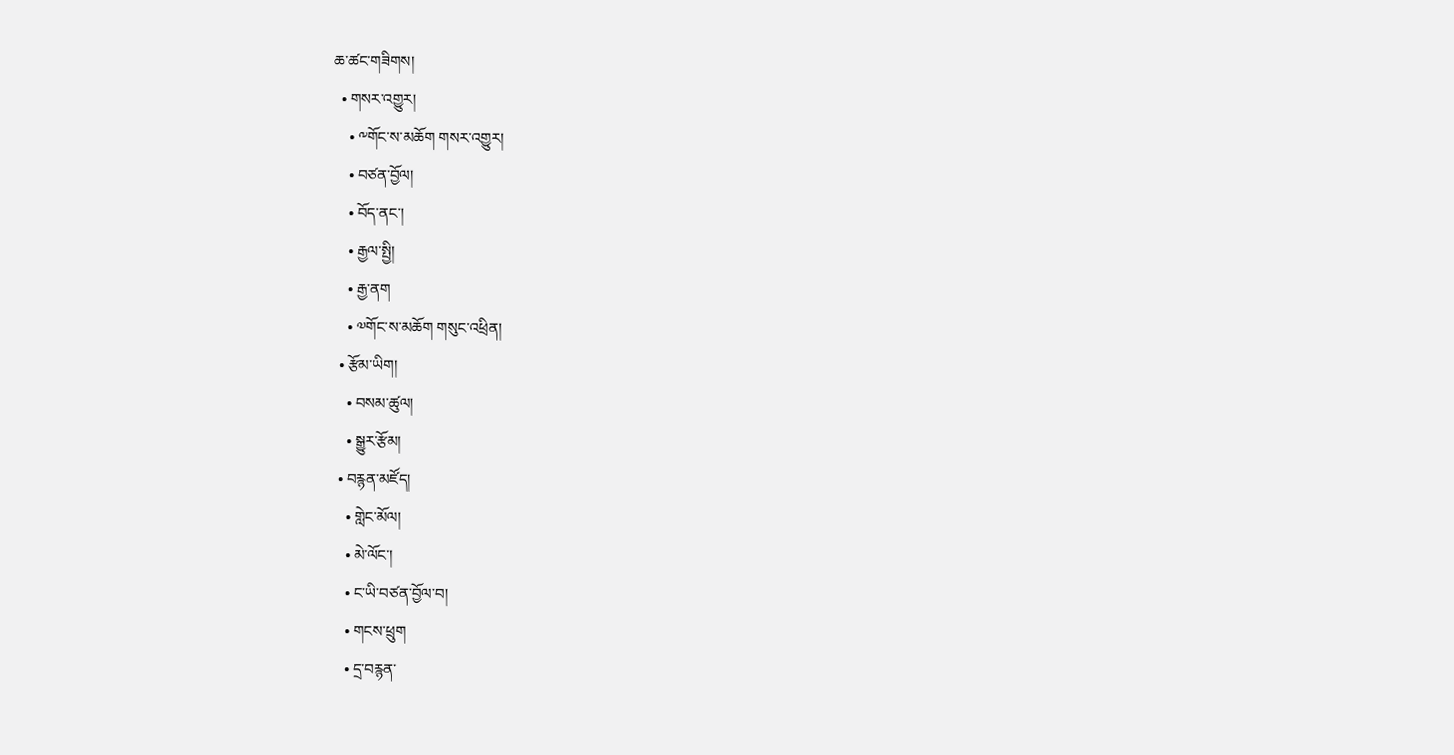ཆ་ཚང་གཟིགས།
  • གསར་འགྱུར།
    • ༸གོང་ས་མཆོག གསར་འགྱུར།
    • བཙན་བྱོལ།
    • བོད་ནང་།
    • རྒྱལ་སྤྱི།
    • རྒྱ་ནག
    • ༧གོང་ས་མཆོག གསུང་འཕྲིན།
  • རྩོམ་ཡིག།
    • བསམ་ཚུལ།
    • སྒྱུར་རྩོམ།
  • བརྙན་མཛོད།
    • གླེང་མོལ།
    • མེ་ལོང་།
    • ང་ཡི་བཙན་བྱོལ་བ།
    • གངས་ཕྲུག
    • དྲ་བརྙན་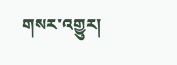གསར་འགྱུར།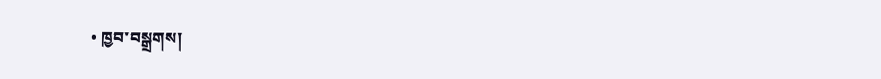• ཁྱབ་བསྒྲགས།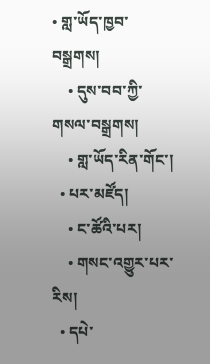• གླ་ཡོད་ཁྱབ་བསྒྲགས།
    • དུས་བབ་ཀྱི་གསལ་བསྒྲགས།
    • གླ་ཡོད་རིན་གོང་།
  • པར་མཛོད།
    • ང་ཚོའི་པར།
    • གསང་འགྱུར་པར་རིས།
  • དཔེ་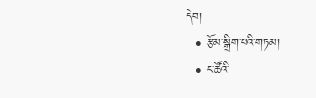དེབ།
  • རྩོམ་སྒྲིག་པའི་གཏམ།
  • ང་ཚོའི་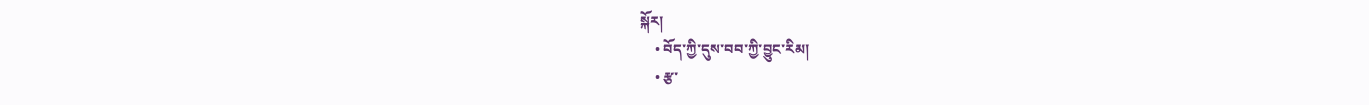སྐོར།
    • བོད་ཀྱི་དུས་བབ་ཀྱི་བྱུང་རིམ།
    • རྩ་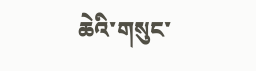ཆེའི་གསུང་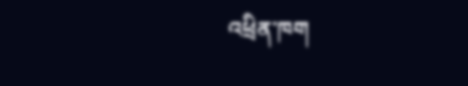འཕྲིན་ཁག